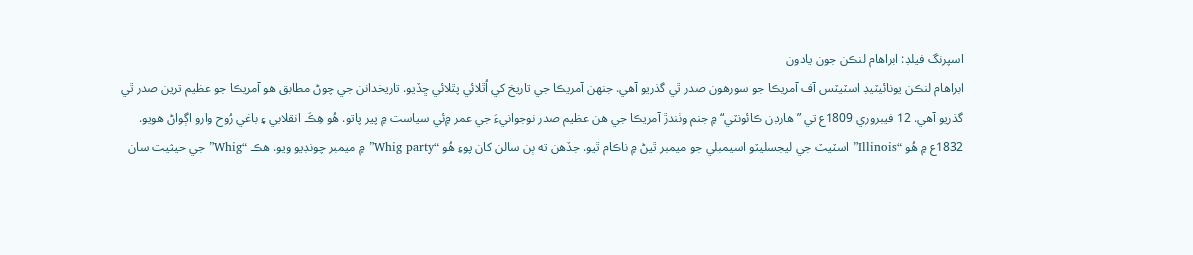اسپرنگ فيلڊ: ابراهام لنڪن جون يادون
ابراهام لنڪن يونائيٽيڊ اسٽيٽس آف آمريڪا جو سورهون صدر ٿي گذريو آهي. جنهن آمريڪا جي تاريخ کي اُٿلائي پٿلائي ڇڏيو. تاريخدانن جي چوڻ مطابق هو آمريڪا جو عظيم ترين صدر ٿي گذريو آهي. 12 فيبروري 1809ع تي ”هارڊن ڪائونٽي“ ۾ جنم وٺندڙ آمريڪا جي هن عظيم صدر نوجوانيءَ جي عمر ۾ئي سياست ۾ پير پاتو. هُو هِڪَ انقلابي ۽ باغي رُوح وارو اڳواڻ هويو. 1832ع ۾ هُو “Illinois” اسٽيٽ جي ليجسليٽو اسيمبلي جو ميمبر ٿيڻ ۾ ناڪام ٿيو. جڏهن ته ٻن سالن کان پوءِ هُو “Whig party” ۾ ميمبر چونڊيو ويو. هڪ “Whig” جي حيثيت سان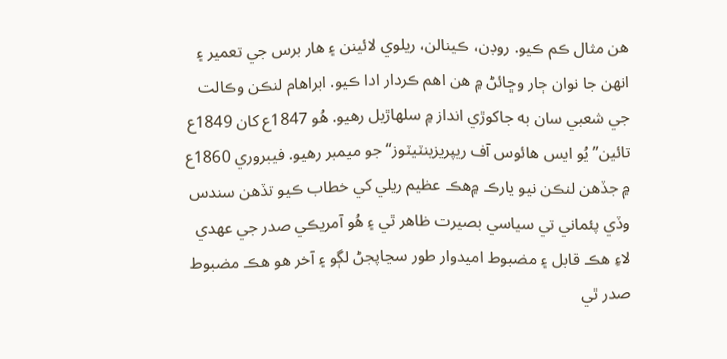هن مثال ڪم ڪيو. روڊن، ڪينالن، ريلوي لائينن ۽ هار برس جي تعمير ۽ انهن جا نوان ڄار وڇائڻ ۾ هن اهم ڪردار ادا ڪيو. ابراهام لنڪن وڪالت جي شعبي سان به جاکوڙي انداز ۾ سلهاڙيل رهيو. هُو 1847ع کان 1849ع تائين” يُو ايس هائوس آف ريپريزينٽيٽوز“ جو ميمبر رهيو. فيبروري 1860ع ۾ جڏهن لنڪن نيو يارڪ ۾هڪ عظيم ريلي کي خطاب ڪيو تڏهن سندس وڏي پئماني تي سياسي بصيرت ظاهر ٿي ۽ هُو آمريڪي صدر جي عهدي لاءِ هڪ قابل ۽ مضبوط اميدوار طور سڃاپجڻ لڳو ۽ آخر هو هڪ مضبوط صدر ٿي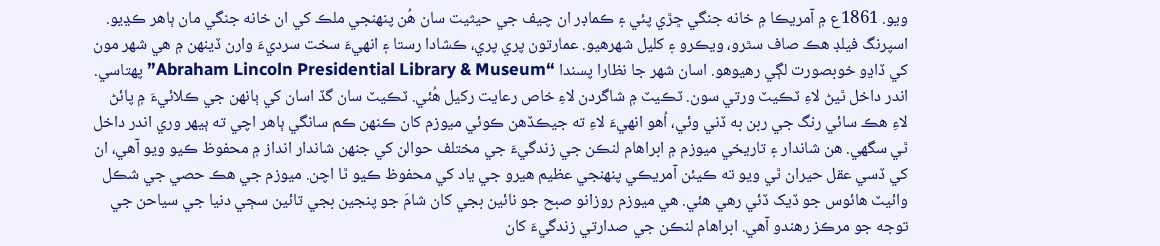ويو. 1861ع ۾ آمريڪا ۾ خانه جنگي ڇڙي پئي ۽ ڪماڊر ان چيف جي حيثيت سان هُن پنهنجي ملڪ کي ان خانه جنگي مان ٻاهر ڪڍيو.
اسپرنگ فيلڊ هڪ صاف سٿرو، ويڪرو ۽ کليل شهرهيو. عمارتون پري پري، ڪشادا رستا ۽ انهيءَ سخت سرديءَ وارن ڏينهن ۾ هي شهر مون کي ڏاڍو خوبصورت لڳي رهيوهو. اسان شهر جا نظارا پسندا “Abraham Lincoln Presidential Library & Museum” پهتاسي. اندر داخل ٿيڻ لاءِ ٽڪيٽ ورتي سون. ٽڪيٽ ۾ شاگردن لاءِ خاص رعايت رکيل هُئي. ٽڪيٽ سان گڏ اسان کي ٻانهن جي ڪلائيءَ ۾ پائڻ لاءِ هڪ سائي رنگ جي ربن به ڏني وئي، اُهو انهيءَ لاءِ ته جيڪڏهن ڪوئي ميوزم کان ڪنهن ڪم سانگي ٻاهر اچي ته ٻيهر وري اندر داخل ٿي سگهي. هن شاندار ۽ تاريخي ميوزم ۾ ابراهام لنڪن جي زندگيءَ جي مختلف حوالن کي جنهن شاندار انداز ۾ محفوظ ڪيو ويو آهي، ان کي ڏسي عقل حيران ٿي ويو ته ڪيئن آمريڪي پنهنجي عظيم هيرو جي ياد کي محفوظ ڪيو ٿا اچن. ميوزم جي هڪ حصي جي شڪل وائيٽ هائوس جو ڏيک ڏئي رهي هئي. هي ميوزم روزانو صبح جو نائين بجي کان شامَ جو پنجين بجي تائين سڄي دنيا جي سياحن جي توجه جو مرڪز رهندو آهي. ابراهام لنڪن جي صدارتي زندگيءَ کان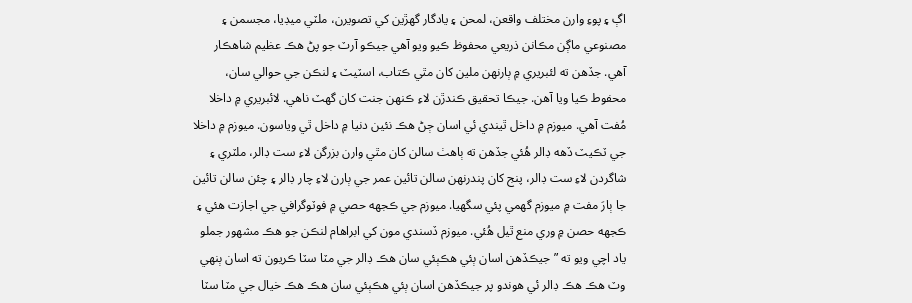اڳ ۽ پوءِ وارن مختلف واقعن، لمحن ۽ يادگار گهڙين کي تصويرن، ملٽي ميڊيا، مجسمن ۽ مصنوعي ماڳن مڪانن ذريعي محفوظ ڪيو ويو آهي جيڪو آرٽ جو پڻ هڪ عظيم شاهڪار آهي. جڏهن ته لئبريري ۾ ٻارنهن ملين کان مٿي ڪتاب، اسٽيٽ ۽ لنڪن جي حوالي سان، محفوط ڪيا ويا آهن. جيڪا تحقيق ڪندڙن لاءِ ڪنهن جنت کان گهٽ ناهي. لائبريري ۾ داخلا مُفت آهي. ميوزم ۾ داخل ٿيندي ئي اسان ڄڻ هڪ نئين دنيا ۾ داخل ٿي وياسون. ميوزم ۾ داخلا جي ٽڪيٽ ڏهه ڊالر هُئي جڏهن ته ٻاهٺ سالن کان مٿي وارن بزرگن لاءِ ست ڊالر، ملٽري ۽ شاگردن لاءِ ست ڊالر، پنج کان پندرنهن سالن تائين عمر جي ٻارن لاءِ چار ڊالر ۽ چئن سالن تائين جا ٻارَ مفت ۾ ميوزم گهمي پئي سگهيا. ميوزم جي ڪجهه حصي ۾ فوٽوگرافي جي اجازت هئي ۽ ڪجهه حصن ۾ وري منع ٿيل هُئي. ميوزم ڏسندي مون کي ابراهام لنڪن جو هڪ مشهور جملو ياد اچي ويو ته ”جيڪڏهن اسان ٻئي هڪٻئي سان هڪ ڊالر جي مٽا سٽا ڪريون ته اسان ٻنهي وٽ هڪ هڪ ڊالر ئي هوندو پر جيڪڏهن اسان ٻئي هڪٻئي سان هڪ هڪ خيال جي مٽا سٽا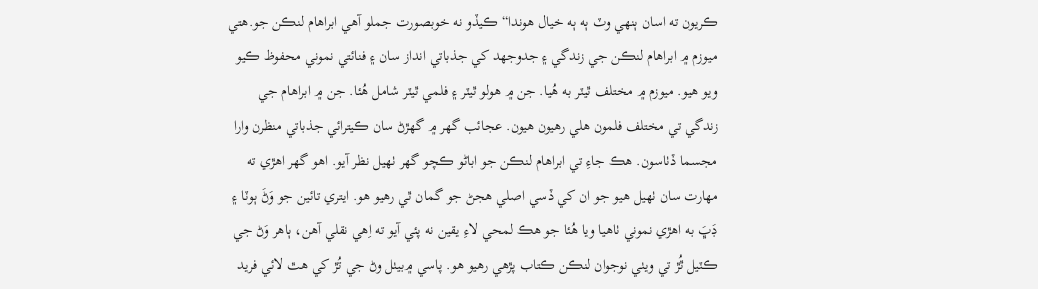ڪريون ته اسان ٻنهي وٽ ٻه ٻه خيال هوندا“ ڪيڏو نه خوبصورت جملو آهي ابراهام لنڪن جو.هتي ميوزم ۾ ابراهام لنڪن جي زندگي ۽ جدوجهد کي جذباتي انداز سان ۽ فنائتي نموني محفوظ ڪيو ويو هيو. ميوزم ۾ مختلف ٿيٽر به هُيا. جن ۾ هولو ٿيٽر ۽ فلمي ٿيٽر شامل هُئا. جن ۾ ابراهام جي زندگي تي مختلف فلمون هلي رهيون هيون. عجائب گهر ۾ گهڙڻ سان ڪيترائي جذباتي منظرن وارا مجسما ڏٺاسون. هڪ جاءِ تي ابراهام لنڪن جو اباڻو ڪچو گهر ٺهيل نظر آيو. اهو گهر اهڙي ته مهارت سان ٺهيل هيو جو ان کي ڏسي اصلي هجڻ جو گمان ٿي رهيو هو. ايتري تائين جو وَڻَ ٻوٽا ۽ ڊَڀَ به اهڙي نموني ٺاهيا ويا هُئا جو هڪ لمحي لاءِ يقين نه پئي آيو ته اِهي نقلي آهن، ٻاهر وَڻ جي ڪٽيل ٿُڙ تي ويٺي نوجوان لنڪن ڪتاب پڙهي رهيو هو. پاسي ۾بيٺل وڻ جي تُڙ کي هٿ لائي فريد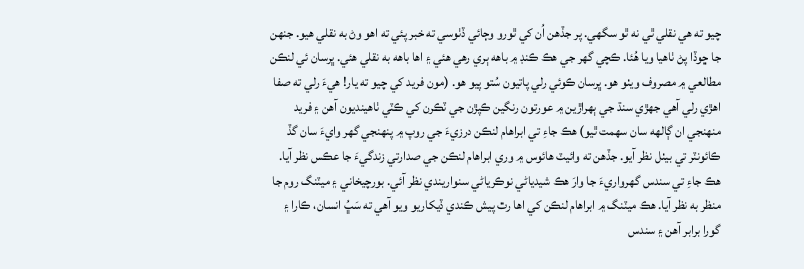چيو ته هي نقلي ٿي نه ٿو سگهي. پر جڏهن اُن کي ٿورو وڄائي ڏٺوسي ته خبر پئي ته اهو وڻ به نقلي هيو. جنهن جا ڇوڏا پڻ ٺاهيا ويا هُئا. ڪچي گهر جي هڪ ڪنڊ ۾ باهه ٻري رهي هئي ۽ اها باهه به نقلي هئي. ڀرسان ئي لنڪن مطالعي ۾ مصروف ويٺو هو. ڀرسان ڪوئي رلي پاتيون سُتو پيو هو. (مون فريد کي چيو ته يار! هيءَ رلي ته صفا اهڙي رلي آهي جهڙي سنڌ جي ٻهراڙين ۾ عورتون رنگين ڪپڙن جي ٽڪرن کي ڪٽي ٺاهينديون آهن ۽ فريد منهنجي ان ڳالهه سان سهمت ٿيو) هڪ جاءِ تي ابراهام لنڪن درزيءَ جي روپ ۾ پنهنجي گهر وايءَ سان گڏ ڪائونٽر تي بيٺل نظر آيو. جڏهن ته وائيٽ هائوس ۾ وري ابراهام لنڪن جي صدارتي زندگيءَ جا عڪس نظر آيا. هڪ جاءِ تي سندس گهرواريءَ جا وارَ هڪ شيدياڻي نوڪرياڻي سنواريندي نظر آئي. بورچيخاني ۽ ميٽنگ روم جا منظر به نظر آيا. هڪ ميٽنگ ۾ ابراهام لنڪن کي اها رٿ پيش ڪندي ڏيکاريو ويو آهي ته سَڀُ انسان، ڪارا ۽ گورا برابر آهن ۽ سندس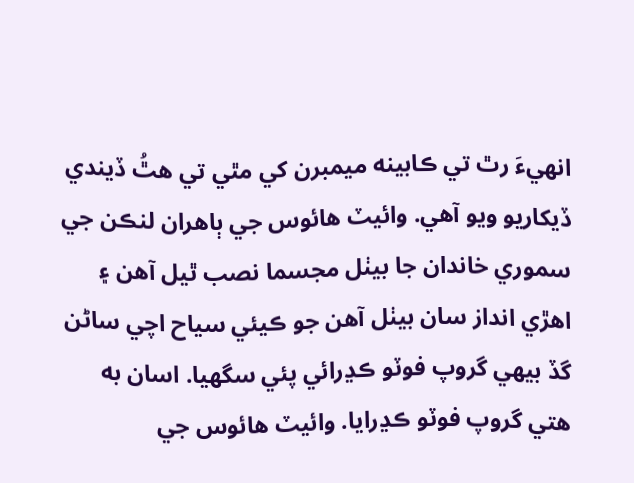انهيءَ رٿ تي ڪابينه ميمبرن کي مٿي تي هٿُ ڏيندي ڏيکاريو ويو آهي. وائيٽ هائوس جي ٻاهران لنڪن جي سموري خاندان جا بيٺل مجسما نصب ٿيل آهن ۽ اهڙي انداز سان بيٺل آهن جو ڪيئي سياح اچي ساڻن گڏ بيهي گروپ فوٽو ڪڍرائي پئي سگهيا. اسان به هتي گروپ فوٽو ڪڍرايا. وائيٽ هائوس جي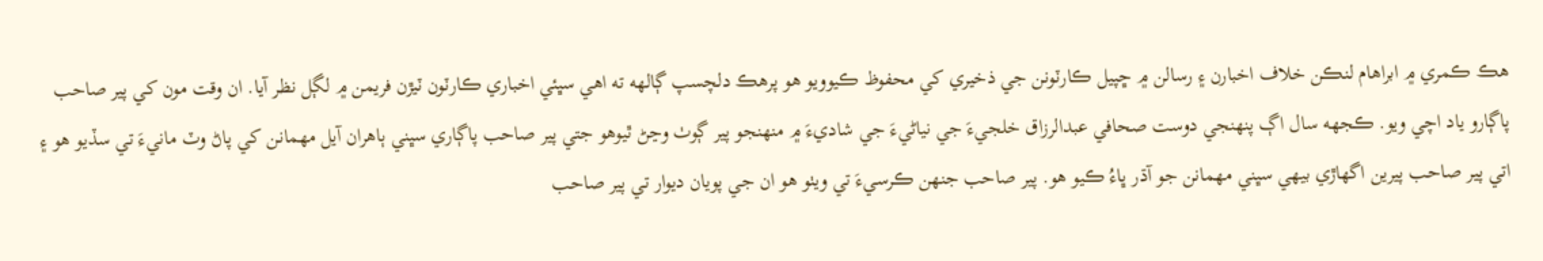هڪ ڪمري ۾ ابراهام لنڪن خلاف اخبارن ۽ رسالن ۾ ڇپيل ڪارٽونن جي ذخيري کي محفوظ ڪيوويو هو پرهڪ دلچسپ ڳالهه ته اهي سڀئي اخباري ڪارٽون ٽيڙن فريمن ۾ لڳل نظر آيا. ان وقت مون کي پير صاحب پاڳارو ياد اچي ويو. ڪجهه سال اڳ پنهنجي دوست صحافي عبدالرزاق خلجيءَ جي نياڻيءَ جي شاديءَ ۾ منهنجو پير ڳوٺ وڃڻ ٿيوهو جتي پير صاحب پاڳاري سڀني ٻاهران آيل مهمانن کي پاڻ وٽ مانيءَ تي سڏيو هو ۽ اتي پير صاحب پيرين اگهاڙي بيهي سڀني مهمانن جو آڌر ڀاءُ ڪيو هو. پير صاحب جنهن ڪرسيءَ تي ويٺو هو ان جي پويان ديوار تي پير صاحب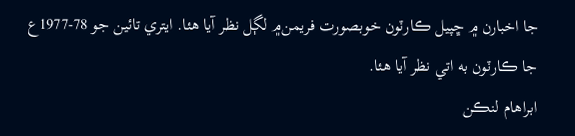جا اخبارن ۾ ڇپيل ڪارٽون خوبصورت فريمن۾ لڳل نظر آيا هئا. ايتري تائين جو 78-1977ع جا ڪارٽون به اتي نظر آيا هئا.
ابراهام لنڪن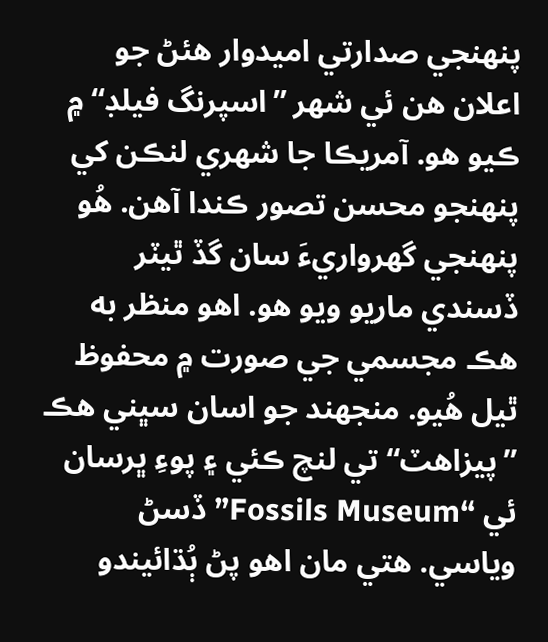پنهنجي صدارتي اميدوار هئڻ جو اعلان هن ئي شهر ”اسپرنگ فيلڊ“ ۾ ڪيو هو. آمريڪا جا شهري لنڪن کي پنهنجو محسن تصور ڪندا آهن. هُو پنهنجي گهرواريءَ سان گڏ ٿيٽر ڏسندي ماريو ويو هو. اهو منظر به هڪ مجسمي جي صورت ۾ محفوظ ٿيل هُيو. منجهند جو اسان سڀني هڪ ”پيزاهٽ“ تي لنچ ڪئي ۽ پوءِ ڀرسان ئي “Fossils Museum” ڏسڻ وياسي. هتي مان اهو پڻ ٻُڌائيندو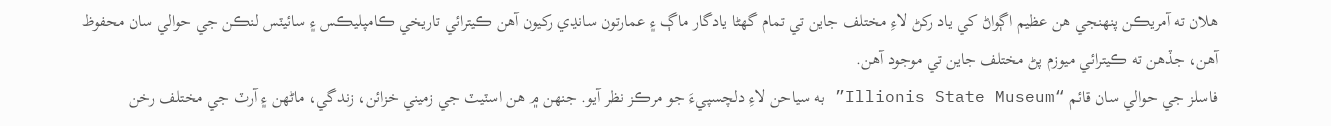هلان ته آمريڪن پنهنجي هن عظيم اڳواڻ کي ياد رکڻ لاءِ مختلف جاين تي تمام گهڻا يادگار ماڳ ۽ عمارتون سانڍي رکيون آهن ڪيترائي تاريخي ڪامپليڪس ۽ سائيٽس لنڪن جي حوالي سان محفوظ آهن، جڏهن ته ڪيترائي ميوزم پڻ مختلف جاين تي موجود آهن.
فاسلز جي حوالي سان قائم “Illionis State Museum” به سياحن لاءِ دلچسپيءَ جو مرڪز نظر آيو. جنهن ۾ هن اسٽيٽ جي زميني خزائن، زندگي، ماڻهن ۽ آرٽ جي مختلف رخن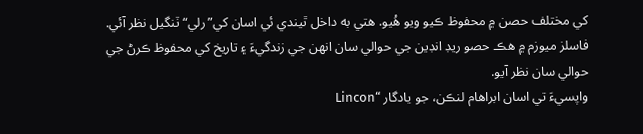کي مختلف حصن ۾ محفوظ ڪيو ويو هُيو. هتي به داخل ٿيندي ئي اسان کي”رلي“ ٽنگيل نظر آئي. فاسلز ميوزم ۾ هڪ حصو ريڊ انڊين جي حوالي سان انهن جي زندگيءَ ۽ تاريخ کي محفوظ ڪرڻ جي حوالي سان نظر آيو.
واپسيءَ تي اسان ابراهام لنڪن، جو يادگار “Lincon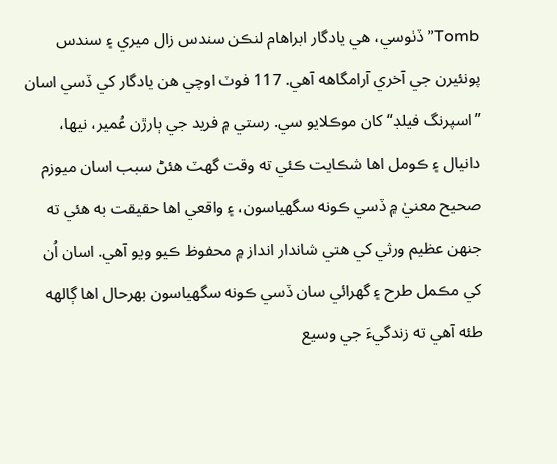Tomb” ڏٺوسي، هي يادگار ابراهام لنڪن سندس زال ميري ۽ سندس پونئيرن جي آخري آرامگاهه آهي. 117 فوٽ اوچي هن يادگار کي ڏسي اسان ”اسپرنگ فيلڊ“ کان موڪلايو سي. رستي ۾ فريد جي ٻارڙن عُمير، نيها، دانيال ۽ ڪومل اها شڪايت ڪئي ته وقت گهٽ هئڻ سبب اسان ميوزم صحيح معنيٰ ۾ ڏسي ڪونه سگهياسون، ۽ واقعي اها حقيقت به هئي ته جنهن عظيم ورثي کي هتي شاندار انداز ۾ محفوظ ڪيو ويو آهي. اسان اُن کي مڪمل طرح ۽ گهرائي سان ڏسي ڪونه سگهياسون بهرحال اها ڳالهه طئه آهي ته زندگيءَ جي وسيع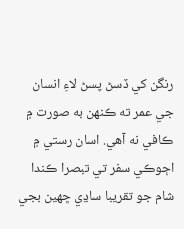رنگن کي ڏسڻ پسڻ لاءِ انسان جي عمر ته ڪنهن به صورت ۾ ڪافي نه آهي. اسان رستي ۾ اڄوڪي سفر تي تبصرا ڪندا شام جو تقريبا ساڍي ڇهين بجي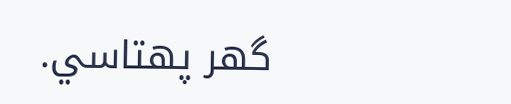گهر پهتاسي.